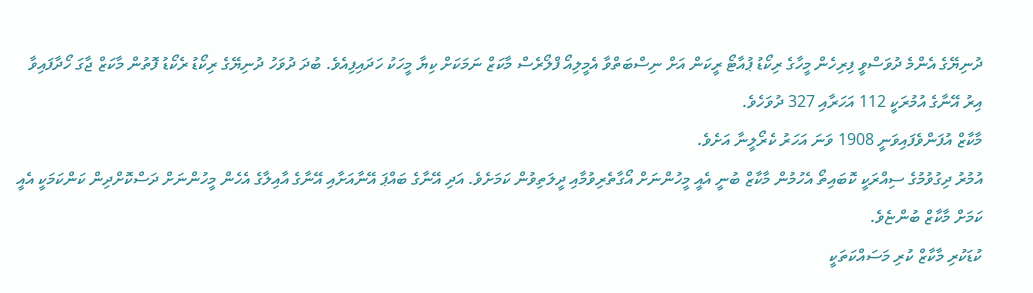ދުނިޔޭގެ އެންމެ ދުވަސްވީ ފިރިހެން މީހާގެ ރިކޯޑު ޕުއާޓޯ ރީކަން އަށް ނިސްބަތްވާ އެމީލިއޯ ފްލޯރެސް މާކަޒް ނަމަކަށް ކިޔާ މީހަކު ހަދައިފިއެވެ. ބުދަ ދުވަހު ދުނިޔޭގެ ރިކޯޑު ރެކޯޑު ފޮތުން މާކަޒް ޖާގަ ހޯދާފައިވާ އިރު އޭނާގެ އުމުރަކީ 112 އަހަރާއި 327 ދުވަހެވެ.
މާކާޒް އުފަންވެފައިވަނީ 1908 ވަނަ އަހަރު ކެރޯލީނާ އަށެވެ.
އުމުރު ދިގުވުމުގެ ސިއްރަކީ ކޮބައިތޯ އެހުމުން މާކާޒް ބުނީ އެއީ މީހުންނަށް އޯގާތެރިވުމާއި ދީލަތިވުން ކަމަށެވެ. އަދި އޭނާގެ ބައްޕަ އޭނާއަށާއި އޭނާގެ އާއިލާގެ އެހެން މީހުންނަށް ދަސްކޮށްދިން ކަންކަމަކީ އެއީ ކަމަށް މާކާޒް ބުންޏެވެ.
ކުޑަކުރި މާކާޒް ކުރި މަސައްކަތަކީ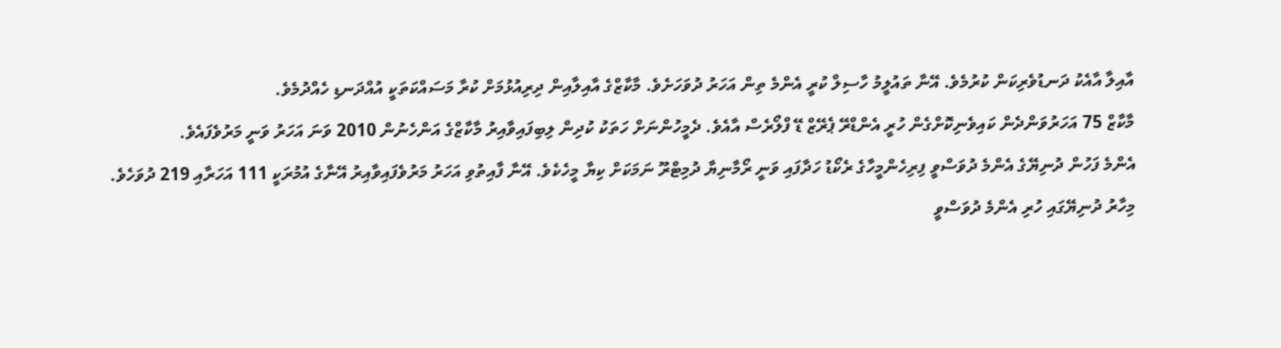އާއިލާ އާއެކު ދަނޑުވެރިކަން ކުރުމެވެ. އޭނާ ތައުލީމު ހާސިލް ކުރީ އެންމެ ތިން އަހަރު ދުވަހަށެވެ. މާކާޒްގެ އާއިލާއިން ދިރިއުޅުމަށް ކުރާ މަސައްކަތަކީ އުއްދަނޑި ހެއްދުމެވެ.
މާކާޒް 75 އަހަރުވަންދެން ކައިވެނިކޮށްގެން ހުރީ އެންޑްރޭ ޕެރޭޒް ޑޭ ފްލޯރެސް އާއެވެ. ދެމީހުންނަށް ހަތަކު ކުދިން ލިބިފައިވާއިރު މާކާޒްގެ އަންހެނުން 2010 ވަނަ އަހަރު ވަނީ މަރުވެފައެވެ.
އެންމެ ފަހުން ދުނިޔޭގެ އެންމެ ދުވަސްވީ ފިރިހެންމީހާގެ ރެކޯޑު ހަދާފައި ވަނީ ރޯމާނިޔާ ދުމިޓްރޫ ނަމަކަށް ކިޔާ މީހެކެވެ. އޭނާ ފާއިތުވި އަހަރު މަރުވެފައިވާއިރު އޭނާގެ އުމުރަކީ 111 އަހަރާއި 219 ދުވަހެވެ.
މިހާރު ދުނިޔޭގައި ހުރި އެންމެ ދުވަސްވީ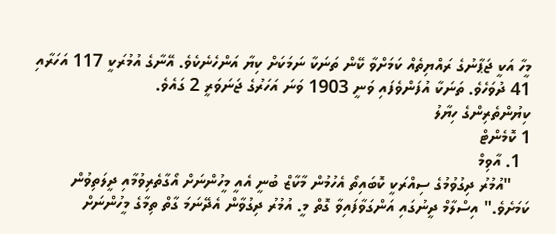މީހާ އަކީ ޖަޕާނުގެ ރައްޔިތެއް ކަމަށްވާ ކޭން ތަނަކާ ނަމަކަށް ކިޔާ އަންހެނެކެވެ. އޭނާގެ އުމުރަކީ 117 އަހަރާއި 41 ދުވަހެވެ. ތަނަކާ އުފަންވެފައި ވަނީ 1903 ވަނަ އަހަރުގެ ޖަނަވަރީ 2 ގައެވެ.
ކިޔުންތެރިންގެ ހިޔާލު
1 ކޮމެންޓް
  1. އާވިމް
    "އުމުރު ދިގުވުމުގެ ސިއްރަކީ ކޮބައިތޯ އެހުމުން މާކާޒް ބުނީ އެއީ މީހުންނަށް އޯގާތެރިވުމާއި ދީލަތިވުން ކަމަށެވެ." އިސްލާމް ދީނުގައި އަންގަވާފައިވާ ގޮތް މީ. އުމުރު ދިގުވާން އެދޭނަމަ ގާތް ތިމާގެ މީހުންނަށް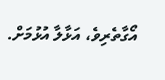އޯގާތެރިވެ، އަޅާލާ އުޅުމަށް.